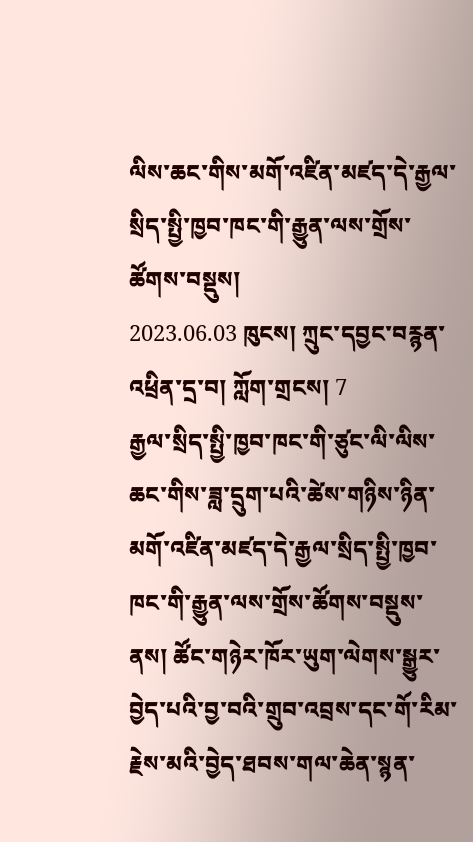ལིས་ཆང་གིས་མགོ་འཛིན་མཛད་དེ་རྒྱལ་སྲིད་སྤྱི་ཁྱབ་ཁང་གི་རྒྱུན་ལས་གྲོས་ཚོགས་བསྡུས།
2023.06.03 ཁུངས། ཀྲུང་དབྱང་བརྙན་འཕྲིན་དྲ་བ། ཀློག་གྲངས། 7
རྒྱལ་སྲིད་སྤྱི་ཁྱབ་ཁང་གི་ཙུང་ལི་ལིས་ཆང་གིས་ཟླ་དྲུག་པའི་ཚེས་གཉིས་ཉིན་མགོ་འཛིན་མཛད་དེ་རྒྱལ་སྲིད་སྤྱི་ཁྱབ་ཁང་གི་རྒྱུན་ལས་གྲོས་ཚོགས་བསྡུས་ནས། ཚོང་གཉེར་ཁོར་ཡུག་ལེགས་སྒྱུར་བྱེད་པའི་བྱ་བའི་གྲུབ་འབྲས་དང་གོ་རིམ་རྗེས་མའི་བྱེད་ཐབས་གལ་ཆེན་སྙན་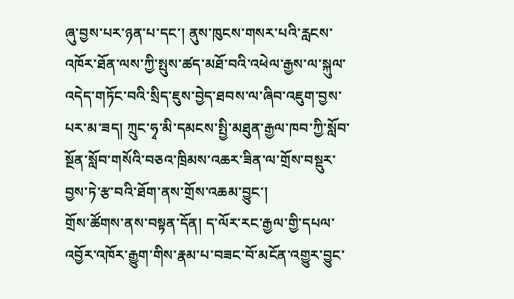ཞུ་བྱས་པར་ཉན་པ་དང་། ནུས་ཁུངས་གསར་པའི་རླངས་འཁོར་ཐོན་ལས་ཀྱི་སྤུས་ཚད་མཐོ་བའི་འཕེལ་རྒྱས་ལ་སྐུལ་འདེད་གཏོང་བའི་སྲིད་ཇུས་བྱེད་ཐབས་ལ་ཞིབ་འཇུག་བྱས་པར་མ་ཟད། ཀྲུང་ཧྭ་མི་དམངས་སྤྱི་མཐུན་རྒྱལ་ཁབ་ཀྱི་སློབ་སྔོན་སློབ་གསོའི་བཅའ་ཁྲིམས་འཆར་ཟིན་ལ་གྲོས་བསྡུར་བྱས་ཏེ་རྩ་བའི་ཐོག་ནས་གྲོས་འཆམ་བྱུང་།
གྲོས་ཚོགས་ནས་བསྟན་དོན། ད་ལོར་རང་རྒྱལ་གྱི་དཔལ་འབྱོར་འཁོར་རྒྱུག་གིས་རྣམ་པ་བཟང་བོ་མངོན་འགྱུར་བྱུང་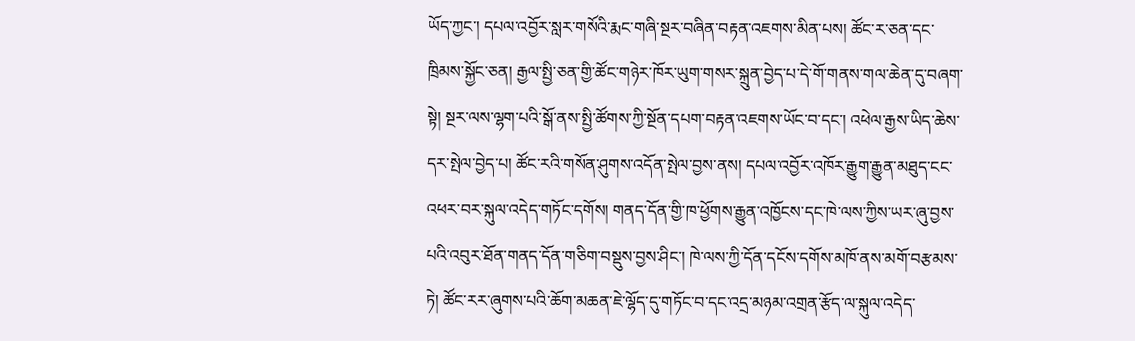ཡོད་ཀྱང་། དཔལ་འབྱོར་སླར་གསོའི་རྨང་གཞི་སྔར་བཞིན་བརྟན་འཇགས་མིན་པས། ཚོང་ར་ཅན་དང་ཁྲིམས་སྐྱོང་ཅན། རྒྱལ་སྤྱི་ཅན་གྱི་ཚོང་གཉེར་ཁོར་ཡུག་གསར་སྐྲུན་བྱེད་པ་དེ་གོ་གནས་གལ་ཆེན་དུ་བཞག་སྟེ། སྔར་ལས་ལྷག་པའི་སྒོ་ནས་སྤྱི་ཚོགས་ཀྱི་སྔོན་དཔག་བརྟན་འཇགས་ཡོང་བ་དང་། འཕེལ་རྒྱས་ཡིད་ཆེས་དར་སྤེལ་བྱེད་པ། ཚོང་རའི་གསོན་ཤུགས་འདོན་སྤེལ་བྱས་ནས། དཔལ་འབྱོར་འཁོར་རྒྱུག་རྒྱུན་མཐུད་ངང་འཕར་བར་སྐུལ་འདེད་གཏོང་དགོས། གནད་དོན་གྱི་ཁ་ཕྱོགས་རྒྱུན་འཁྱོངས་དང་ཁེ་ལས་ཀྱིས་ཡར་ཞུ་བྱས་པའི་འབུར་ཐོན་གནད་དོན་གཅིག་བསྡུས་བྱས་ཤིང་། ཁེ་ལས་ཀྱི་དོན་དངོས་དགོས་མཁོ་ནས་མགོ་བརྩམས་ཏེ། ཚོང་རར་ཞུགས་པའི་ཆོག་མཆན་ཇེ་ལྷོད་དུ་གཏོང་བ་དང་འདྲ་མཉམ་འགྲན་རྩོད་ལ་སྐུལ་འདེད་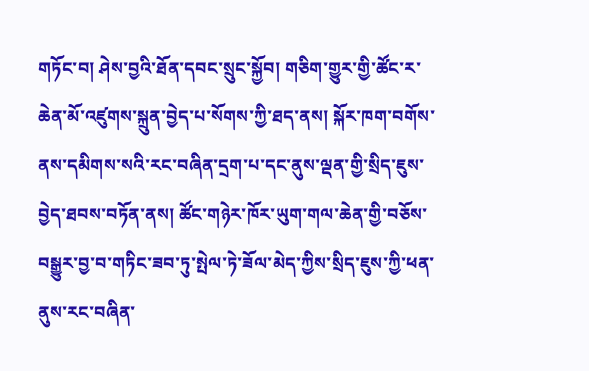གཏོང་བ། ཤེས་བྱའི་ཐོན་དབང་སྲུང་སྐྱོབ། གཅིག་གྱུར་གྱི་ཚོང་ར་ཆེན་མོ་འཛུགས་སྐྲུན་བྱེད་པ་སོགས་ཀྱི་ཐད་ནས། སྐོར་ཁག་བགོས་ནས་དམིགས་སའི་རང་བཞིན་དྲག་པ་དང་ནུས་ལྡན་གྱི་སྲིད་ཇུས་བྱེད་ཐབས་བཏོན་ནས། ཚོང་གཉེར་ཁོར་ཡུག་གལ་ཆེན་གྱི་བཅོས་བསྒྱུར་བྱ་བ་གཏིང་ཟབ་ཏུ་སྤེལ་ཏེ་ཟོལ་མེད་ཀྱིས་སྲིད་ཇུས་ཀྱི་ཕན་ནུས་རང་བཞིན་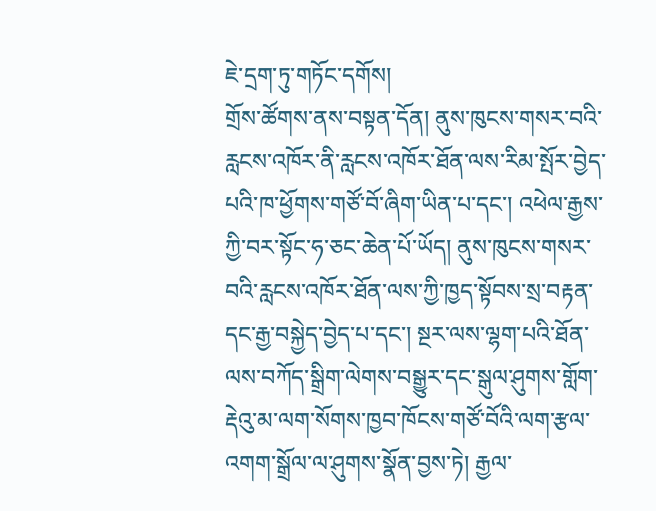ཇེ་དྲག་ཏུ་གཏོང་དགོས།
གྲོས་ཚོགས་ནས་བསྟན་དོན། ནུས་ཁུངས་གསར་བའི་རླངས་འཁོར་ནི་རླངས་འཁོར་ཐོན་ལས་རིམ་སྤོར་བྱེད་པའི་ཁ་ཕྱོགས་གཙོ་བོ་ཞིག་ཡིན་པ་དང་། འཕེལ་རྒྱས་ཀྱི་བར་སྟོང་ཧ་ཅང་ཆེན་པོ་ཡོད། ནུས་ཁུངས་གསར་བའི་རླངས་འཁོར་ཐོན་ལས་ཀྱི་ཁྱད་སྟོབས་སྲ་བརྟན་དང་རྒྱ་བསྐྱེད་བྱེད་པ་དང་། སྔར་ལས་ལྷག་པའི་ཐོན་ལས་བཀོད་སྒྲིག་ལེགས་བསྒྱུར་དང་སྒུལ་ཤུགས་གློག་རྡེའུ་མ་ལག་སོགས་ཁྱབ་ཁོངས་གཙོ་བོའི་ལག་རྩལ་འགག་སྒྲོལ་ལ་ཤུགས་སྣོན་བྱས་ཏེ། རྒྱལ་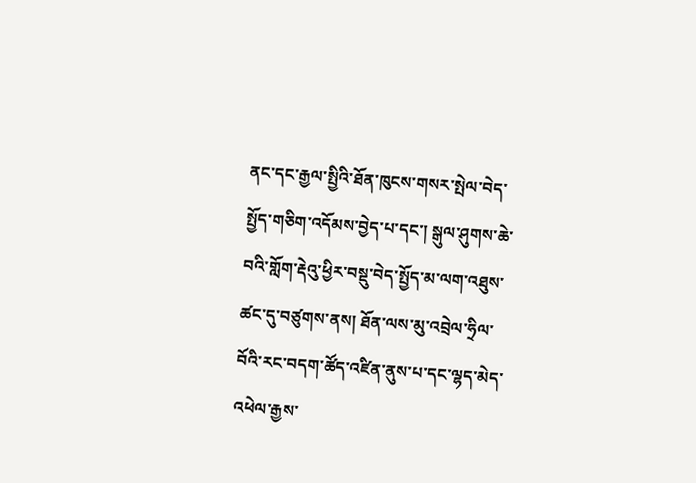ནང་དང་རྒྱལ་སྤྱིའི་ཐོན་ཁུངས་གསར་སྤེལ་བེད་སྤྱོད་གཅིག་འདོམས་བྱེད་པ་དང་། སྒུལ་ཤུགས་ཆེ་བའི་གློག་རྡེའུ་ཕྱིར་བསྡུ་བེད་སྤྱོད་མ་ལག་འཐུས་ཚང་དུ་བཙུགས་ནས། ཐོན་ལས་མུ་འབྲེལ་ཧྲིལ་བོའི་རང་བདག་ཚོད་འཛིན་ནུས་པ་དང་ལྷད་མེད་འཕེལ་རྒྱས་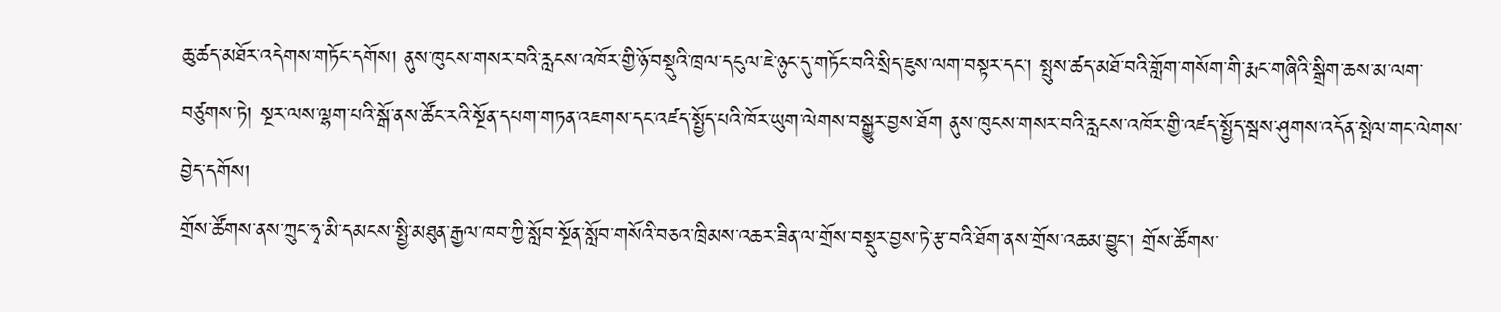ཆུ་ཚད་མཐོར་འདེགས་གཏོང་དགོས། ནུས་ཁུངས་གསར་བའི་རླངས་འཁོར་གྱི་ཉོ་བསྡུའི་ཁྲལ་དངུལ་ཇེ་ཉུང་དུ་གཏོང་བའི་སྲིད་ཇུས་ལག་བསྟར་དང་། སྤུས་ཚད་མཐོ་བའི་གློག་གསོག་གི་རྨང་གཞིའི་སྒྲིག་ཆས་མ་ལག་བཙུགས་ཏེ། སྔར་ལས་ལྷག་པའི་སྒོ་ནས་ཚོང་རའི་སྔོན་དཔག་གཏན་འཇགས་དང་འཛད་སྤྱོད་པའི་ཁོར་ཡུག་ལེགས་བསྒྱུར་བྱས་ཐོག ནུས་ཁུངས་གསར་བའི་རླངས་འཁོར་གྱི་འཛད་སྤྱོད་སྦས་ཤུགས་འདོན་སྤེལ་གང་ལེགས་བྱེད་དགོས།
གྲོས་ཚོགས་ནས་ཀྲུང་ཧྭ་མི་དམངས་སྤྱི་མཐུན་རྒྱལ་ཁབ་ཀྱི་སློབ་སྔོན་སློབ་གསོའི་བཅའ་ཁྲིམས་འཆར་ཟིན་ལ་གྲོས་བསྡུར་བྱས་ཏེ་རྩ་བའི་ཐོག་ནས་གྲོས་འཆམ་བྱུང་། གྲོས་ཚོགས་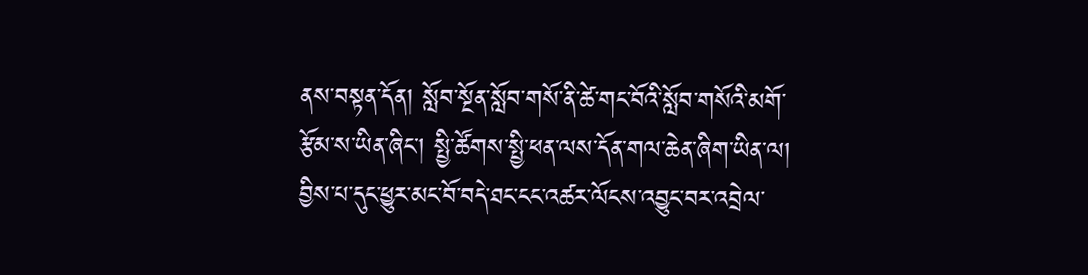ནས་བསྟན་དོན། སློབ་སྔོན་སློབ་གསོ་ནི་ཚེ་གང་བོའི་སློབ་གསོའི་མགོ་རྩོམ་ས་ཡིན་ཞིང་། སྤྱི་ཚོགས་སྤྱི་ཕན་ལས་དོན་གལ་ཆེན་ཞིག་ཡིན་ལ། བྱིས་པ་དུང་ཕྱུར་མང་བོ་བདེ་ཐང་ངང་འཚར་ལོངས་འབྱུང་བར་འབྲེལ་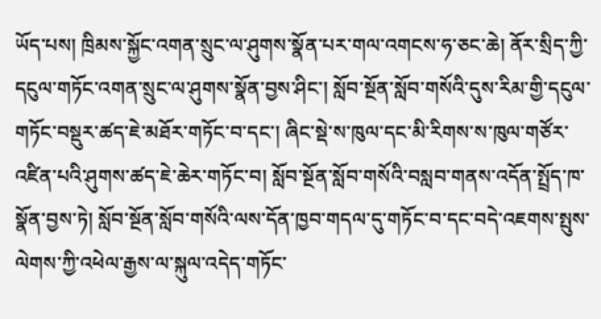ཡོད་པས། ཁྲིམས་སྐྱོང་འགན་སྲུང་ལ་ཤུགས་སྣོན་པར་གལ་འགངས་ཧ་ཅང་ཆེ། ནོར་སྲིད་ཀྱི་དངུལ་གཏོང་འགན་སྲུང་ལ་ཤུགས་སྣོན་བྱས་ཤིང་། སློབ་སྔོན་སློབ་གསོའི་དུས་རིམ་གྱི་དངུལ་གཏོང་བསྡུར་ཚད་ཇེ་མཐོར་གཏོང་བ་དང་། ཞིང་སྡེ་ས་ཁུལ་དང་མི་རིགས་ས་ཁུལ་གཙོར་འཛིན་པའི་ཤུགས་ཚད་ཇེ་ཆེར་གཏོང་བ། སློབ་སྔོན་སློབ་གསོའི་བསླབ་གནས་འདོན་སྤྲོད་ཁ་སྣོན་བྱས་ཏེ། སློབ་སྔོན་སློབ་གསོའི་ལས་དོན་ཁྱབ་གདལ་དུ་གཏོང་བ་དང་བདེ་འཇགས་སྤུས་ལེགས་ཀྱི་འཕེལ་རྒྱས་ལ་སྐུལ་འདེད་གཏོང་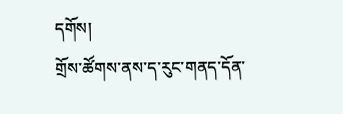དགོས།
གྲོས་ཚོགས་ནས་ད་རུང་གནད་དོན་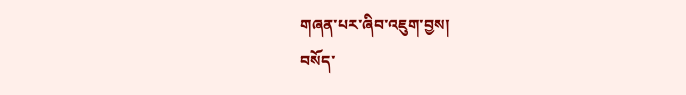གཞན་པར་ཞིབ་འཇུག་བྱས།
བསོད་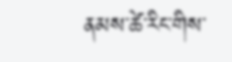ནམས་ཚེ་རིང་གིས་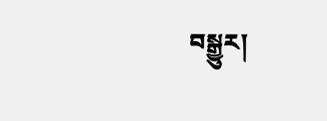བསྒྱུར།